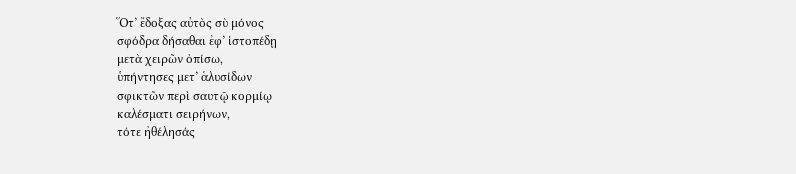Ὅτ’ ἔδοξας αὐτὸς σὺ μόνος
σφόδρα δήσαθαι ἐφ’ ἱστοπέδῃ
μετὰ χειρῶν ὀπίσω,
ὑπήντησες μετ’ ἁλυσίδων
σφικτῶν περὶ σαυτῷ κορμίῳ
καλέσματι σειρήνων,
τότε ἠθέλησάς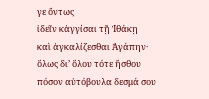γε ὄντως
ἰδεῖν κἀγγίσαι τῇ Ἰθάκῃ
καὶ ἀγκαλίζεσθαι Ἀγάπην·
ὅλως δι’ ὅλου τότε ἤσθου
πόσον αὐτόβουλα δεσμά σου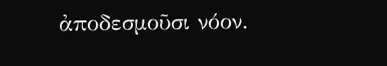ἀποδεσμοῦσι νόον.